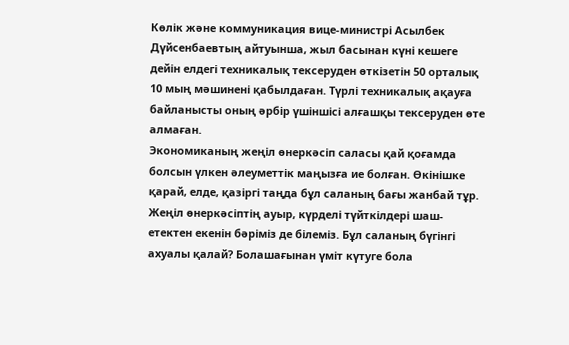Көлік және коммуникация вице-министрі Асылбек Дүйсенбаевтың айтуынша, жыл басынан күні кешеге дейін елдегі техникалық тексеруден өткізетін 50 орталық 10 мың мәшинені қабылдаған. Түрлі техникалық ақауға байланысты оның әрбір үшіншісі алғашқы тексеруден өте алмаған.
Экономиканың жеңіл өнеркәсіп саласы қай қоғамда болсын үлкен әлеуметтік маңызға ие болған. Өкінішке қарай, елде, қазіргі таңда бұл саланың бағы жанбай тұр. Жеңіл өнеркәсіптің ауыр, күрделі түйткілдері шаш-етектен екенін бәріміз де білеміз. Бұл саланың бүгінгі ахуалы қалай? Болашағынан үміт күтуге бола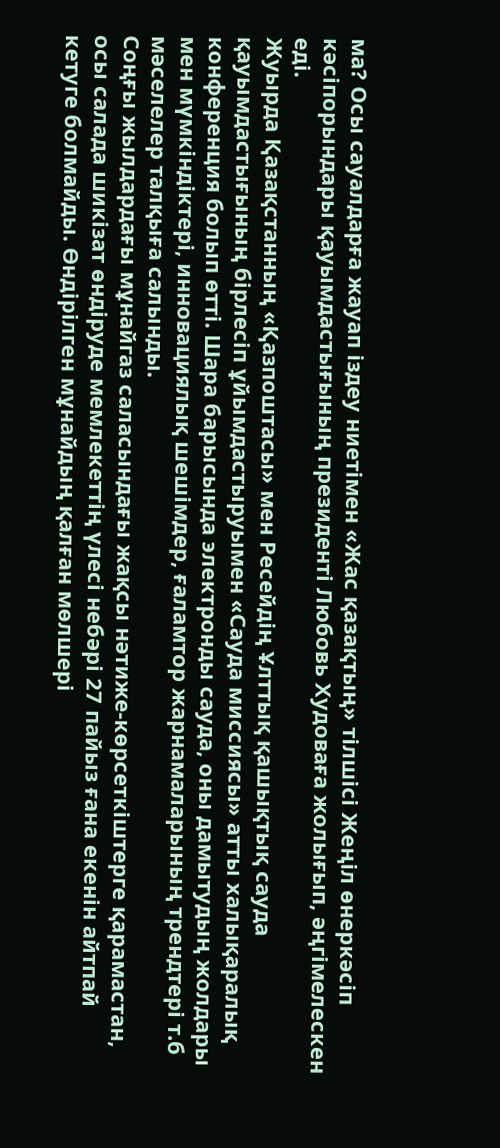ма? Осы сауалдарға жауап іздеу ниетімен «Жас қазақтың» тілшісі Жеңіл өнеркәсіп кәсіпорындары қауымдастығының президенті Любовь Худоваға жолығып, әңгімелескен еді.
Жуырда Қазақстанның «Қазпоштасы» мен Ресейдің Ұлттық қашықтық сауда қауымдастығының бірлесіп ұйымдастыруымен «Сауда миссиясы» атты халықаралық конференция болып өтті. Шара барысында электронды сауда, оны дамытудың жолдары мен мүмкіндіктері, инновациялық шешімдер, ғаламтор жарнамаларының трендтері т.б мәселелер талқыға салынды.
Соңғы жылдардағы мұнайгаз саласындағы жақсы нәтиже-көрсеткіштерге қарамастан, осы салада шикізат өндіруде мемлекеттің үлесі небәрі 27 пайыз ғана екенін айтпай кетуге болмайды. Өндірілген мұнайдың қалған мөлшері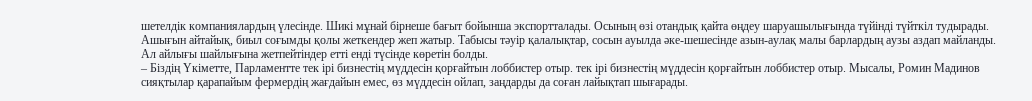шетелдік компаниялардың үлесінде. Шикі мұнай бірнеше бағыт бойынша экспортталады. Осының өзі отандық қайта өңдеу шаруашылығында түйінді түйткіл тудырады.
Ашығын айтайық, биыл соғымды қолы жеткендер жеп жатыр. Табысы тәуір қалалықтар, сосын ауылда әке-шешесінде азын-аулақ малы барлардың аузы аздап майланды. Ал айлығы шайлығына жетпейтіндер етті енді түсінде көретін болды.
– Біздің Үкіметте, Парламентте тек ірі бизнестің мүддесін қорғайтын лоббистер отыр. тек ірі бизнестің мүддесін қорғайтын лоббистер отыр. Мысалы, Ромин Мадинов сияқтылар қарапайым фермердің жағдайын емес, өз мүддесін ойлап, заңдарды да соған лайықтап шығарады.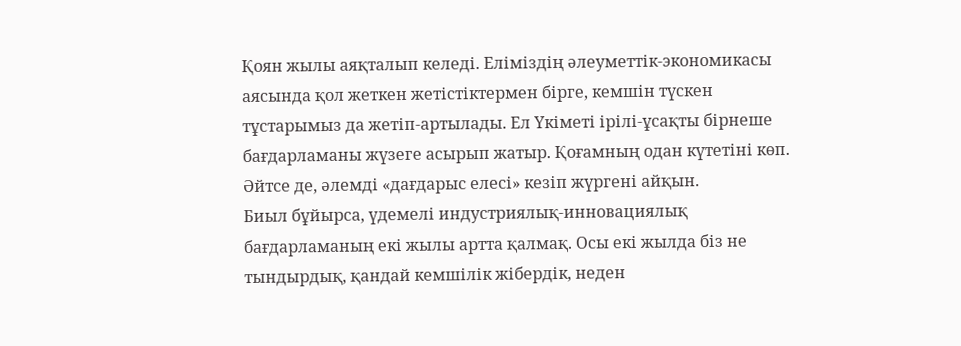Қоян жылы аяқталып келеді. Еліміздің әлеуметтік-экономикасы аясында қол жеткен жетістіктермен бірге, кемшін түскен тұстарымыз да жетіп-артылады. Ел Үкіметі ірілі-ұсақты бірнеше бағдарламаны жүзеге асырып жатыр. Қоғамның одан күтетіні көп. Әйтсе де, әлемді «дағдарыс елесі» кезіп жүргені айқын.
Биыл бұйырса, үдемелі индустриялық-инновациялық бағдарламаның екі жылы артта қалмақ. Осы екі жылда біз не тындырдық, қандай кемшілік жібердік, неден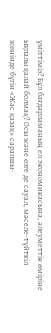үміттіміз? Бұл бағдарламаның ел экономикасына, әлеуметтік өміріне ықпалы қалай болмақ? Осы және өзге де сауал, мәселе-түйткіл жөнінде бүгін «Жас қазақ» сарапшы-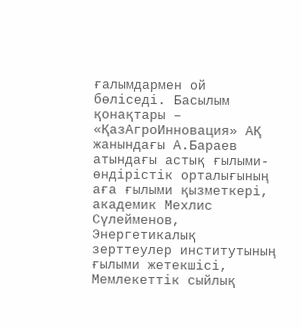ғалымдармен ой бөліседі. Басылым қонақтары – «ҚазАгроИнновация» АҚ жанындағы А.Бараев атындағы астық ғылыми-өндірістік орталығының аға ғылыми қызметкері, академик Мехлис Сүлейменов, Энергетикалық зерттеулер институтының ғылыми жетекшісі, Мемлекеттік сыйлық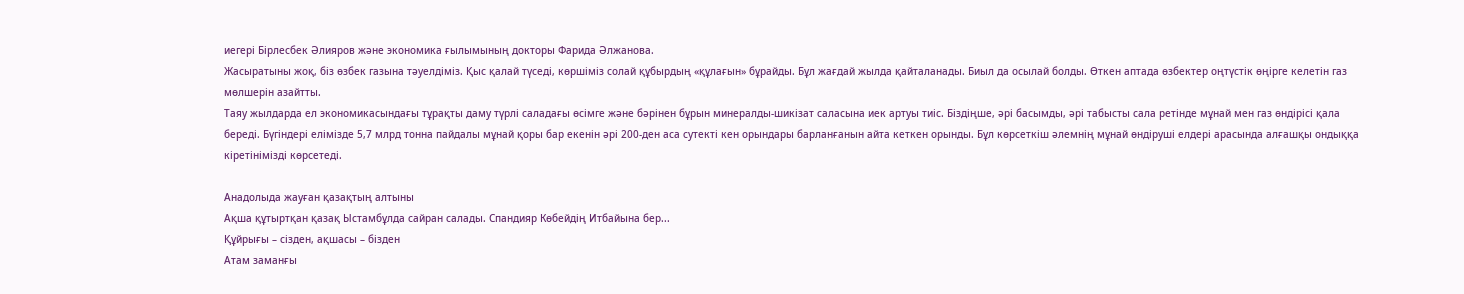иегері Бірлесбек Әлияров және экономика ғылымының докторы Фарида Әлжанова.
Жасыратыны жоқ, біз өзбек газына тәуелдіміз. Қыс қалай түседі, көршіміз солай құбырдың «құлағын» бұрайды. Бұл жағдай жылда қайталанады. Биыл да осылай болды. Өткен аптада өзбектер оңтүстік өңірге келетін газ мөлшерін азайтты.
Таяу жылдарда ел экономикасындағы тұрақты даму түрлі саладағы өсімге және бәрінен бұрын минералды-шикізат саласына иек артуы тиіс. Біздіңше, әрі басымды, әрі табысты сала ретінде мұнай мен газ өндірісі қала береді. Бүгіндері елімізде 5,7 млрд тонна пайдалы мұнай қоры бар екенін әрі 200-ден аса сутекті кен орындары барланғанын айта кеткен орынды. Бұл көрсеткіш әлемнің мұнай өндіруші елдері арасында алғашқы ондыққа кіретінімізді көрсетеді.

Анадолыда жауған қазақтың алтыны
Ақша құтыртқан қазақ Ыстамбұлда сайран салады. Спандияр Көбейдің Итбайына бер...
Құйрығы – сізден, ақшасы – бізден
Атам заманғы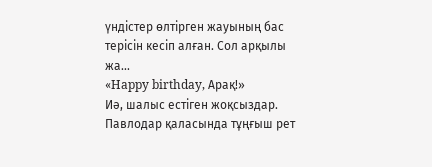үндістер өлтірген жауының бас терісін кесіп алған. Сол арқылы жа...
«Happy birthday, Арақ!»
Иә, шалыс естіген жоқсыздар. Павлодар қаласында тұңғыш рет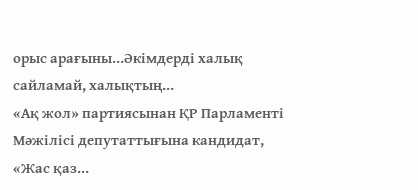орыс арағыны...Әкімдерді халық сайламай, халықтың...
«Ақ жол» партиясынан ҚР Парламентi Мәжілісi депутаттығына кандидат, «Жас қаз...